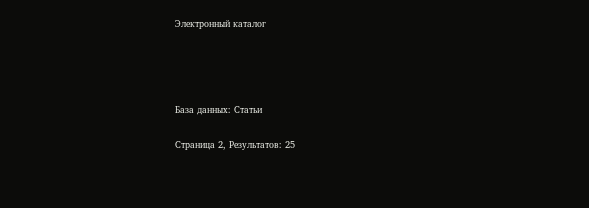Электронный каталог




База данных: Статьи

Страница 2, Результатов: 25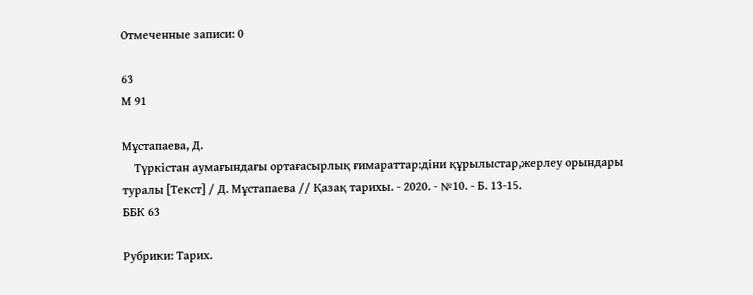Отмеченные записи: 0

63
М 91

Мұстапаева, Д.
    Түркістан аумағындағы ортағасырлық ғимараттар:діни құрылыстар,жерлеу орындары туралы [Текст] / Д. Мұстапаева // Қазақ тарихы. - 2020. - №10. - Б. 13-15.
ББК 63

Рубрики: Тарих.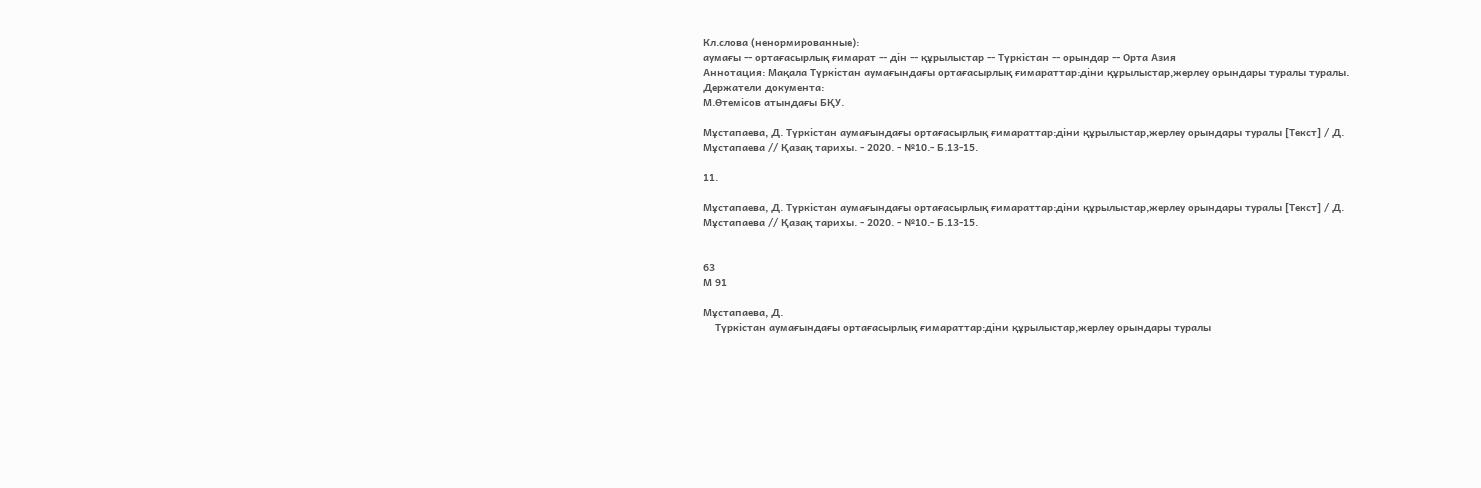Кл.слова (ненормированные):
аумағы -- ортағасырлық ғимарат -- дін -- құрылыстар -- Түркістан -- орындар -- Орта Азия
Аннотация: Мақала Түркістан аумағындағы ортағасырлық ғимараттар:діни құрылыстар,жерлеу орындары туралы туралы.
Держатели документа:
М.Өтемісов атындағы БҚУ.

Мұстапаева, Д. Түркістан аумағындағы ортағасырлық ғимараттар:діни құрылыстар,жерлеу орындары туралы [Текст] / Д. Мұстапаева // Қазақ тарихы. - 2020. - №10.- Б.13-15.

11.

Мұстапаева, Д. Түркістан аумағындағы ортағасырлық ғимараттар:діни құрылыстар,жерлеу орындары туралы [Текст] / Д. Мұстапаева // Қазақ тарихы. - 2020. - №10.- Б.13-15.


63
М 91

Мұстапаева, Д.
    Түркістан аумағындағы ортағасырлық ғимараттар:діни құрылыстар,жерлеу орындары туралы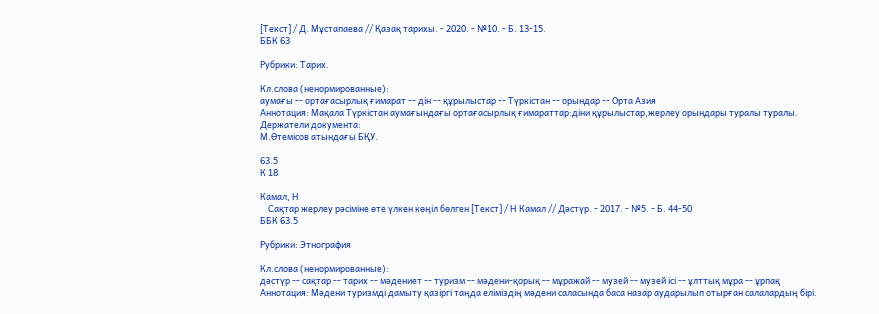[Текст] / Д. Мұстапаева // Қазақ тарихы. - 2020. - №10. - Б. 13-15.
ББК 63

Рубрики: Тарих.

Кл.слова (ненормированные):
аумағы -- ортағасырлық ғимарат -- дін -- құрылыстар -- Түркістан -- орындар -- Орта Азия
Аннотация: Мақала Түркістан аумағындағы ортағасырлық ғимараттар:діни құрылыстар,жерлеу орындары туралы туралы.
Держатели документа:
М.Өтемісов атындағы БҚУ.

63.5
К 18

Камал, Н
    Сақтар жерлеу рәсіміне өте үлкен көңіл бөлген [Текст] / Н Камал // Дәстүр. - 2017. - №5. - Б. 44-50
ББК 63.5

Рубрики: Этнография

Кл.слова (ненормированные):
дәстүр -- сақтар -- тарих -- мәдениет -- туризм -- мәдени-қорық -- мұражай -- музей -- музей ісі -- ұлттық мұра -- ұрпақ
Аннотация: Мәдени туризмді дамыту қазіргі таңда еліміздің мәдени саласында баса назар аударылып отырған салалардың бірі.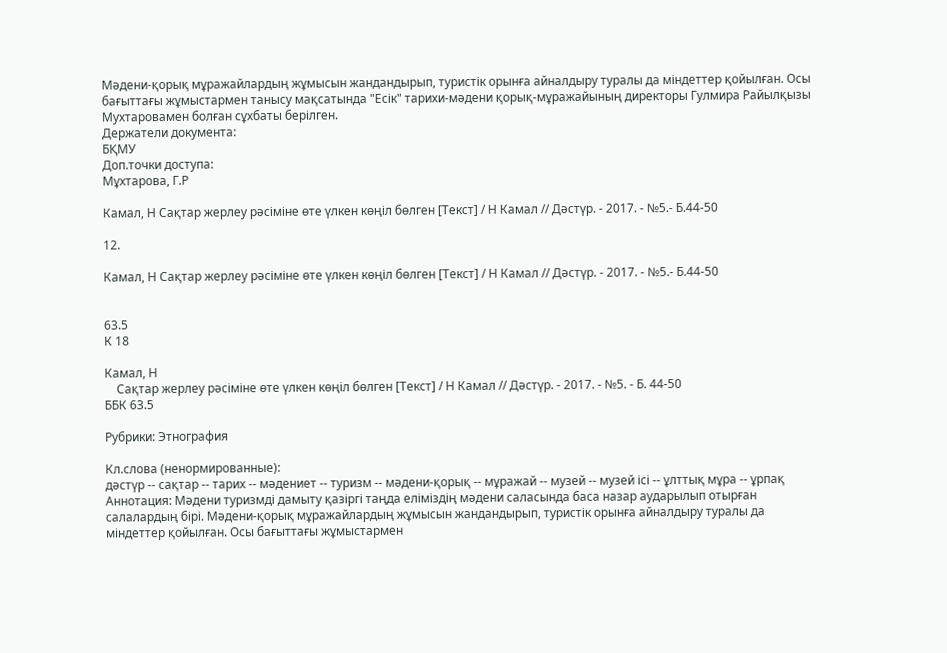Мәдени-қорық мұражайлардың жұмысын жандандырып, туристік орынға айналдыру туралы да міндеттер қойылған. Осы бағыттағы жұмыстармен танысу мақсатында "Есік" тарихи-мәдени қорық-мұражайының директоры Гулмира Райылқызы Мухтаровамен болған сұхбаты берілген.
Держатели документа:
БҚМУ
Доп.точки доступа:
Мұхтарова, Г.Р

Камал, Н Сақтар жерлеу рәсіміне өте үлкен көңіл бөлген [Текст] / Н Камал // Дәстүр. - 2017. - №5.- Б.44-50

12.

Камал, Н Сақтар жерлеу рәсіміне өте үлкен көңіл бөлген [Текст] / Н Камал // Дәстүр. - 2017. - №5.- Б.44-50


63.5
К 18

Камал, Н
    Сақтар жерлеу рәсіміне өте үлкен көңіл бөлген [Текст] / Н Камал // Дәстүр. - 2017. - №5. - Б. 44-50
ББК 63.5

Рубрики: Этнография

Кл.слова (ненормированные):
дәстүр -- сақтар -- тарих -- мәдениет -- туризм -- мәдени-қорық -- мұражай -- музей -- музей ісі -- ұлттық мұра -- ұрпақ
Аннотация: Мәдени туризмді дамыту қазіргі таңда еліміздің мәдени саласында баса назар аударылып отырған салалардың бірі. Мәдени-қорық мұражайлардың жұмысын жандандырып, туристік орынға айналдыру туралы да міндеттер қойылған. Осы бағыттағы жұмыстармен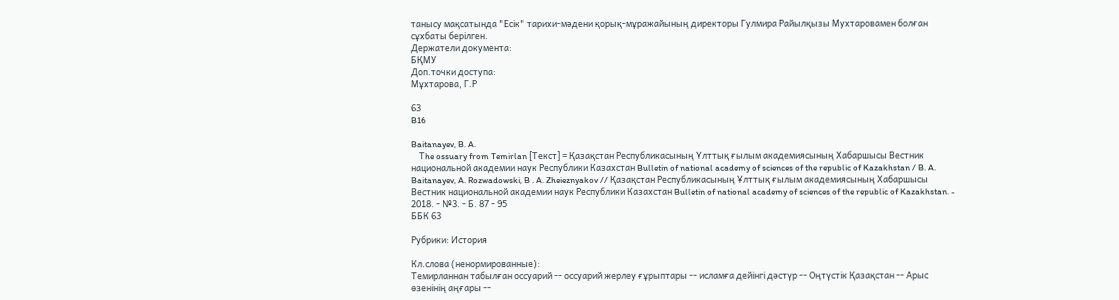танысу мақсатында "Есік" тарихи-мәдени қорық-мұражайының директоры Гулмира Райылқызы Мухтаровамен болған сұхбаты берілген.
Держатели документа:
БҚМУ
Доп.точки доступа:
Мұхтарова, Г.Р

63
B16

Baitanayev, B. A.
    Тhe ossuary from Temirlan [Текст] = Қазақстан Республикасының Үлттық ғылым академиясының Хабаршысы Вестник национальной академии наук Республики Казахстан Bulletin of national academy of sciences of the republic of Kazakhstan / B. A. Baitanayev, A. Rozwadowski, B . A. Zheieznyakov // Қазақстан Республикасының Ұлттық ғылым академиясының Хабаршысы Вестник национальной академии наук Республики Казахстан Bulletin of national academy of sciences of the republic of Kazakhstan. - 2018. - №3. - Б. 87 - 95
ББК 63

Рубрики: История

Кл.слова (ненормированные):
Темирланнан табылған оссуарий -- оссуарий жерлеу ғұрыптары -- исламға дейінгі дәстүр -- Оңтүстік Қазақстан -- Арыс өзенінің аңғары --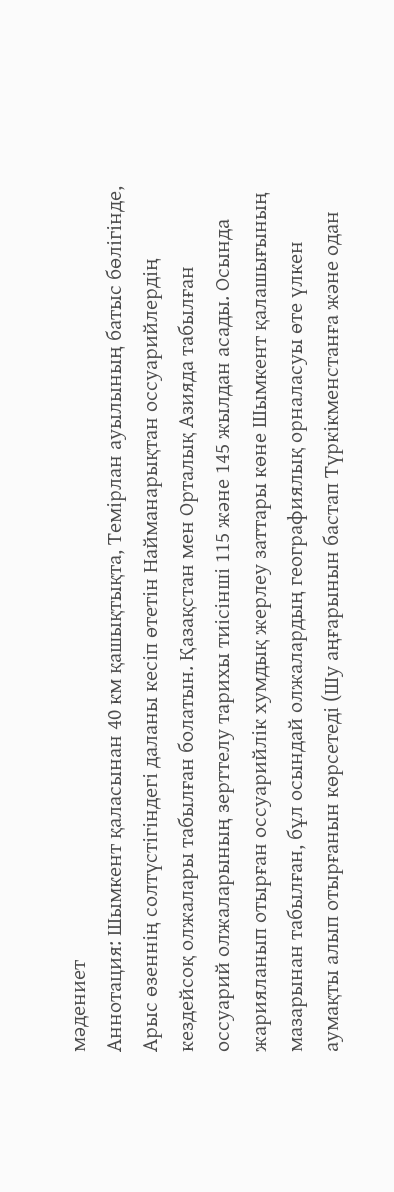мәдениет
Аннотация: Шымкент қаласынан 40 км қашықтықта, Темірлан ауылының батыс бөлігінде, Арыс өзеннің солтүстігіндегі даланы кесіп өтетін Найманарықтан оссуарийлердің кездейсоқ олжалары табылған болатын. Қазақстан мен Орталық Азияда табылған оссуарий олжаларының зерттелу тарихы тиісінші 115 және 145 жылдан асады. Осында жарияланып отырған оссуарийлік хумдық жерлеу заттары көне Шымкент қалашығының мазарынан табылған, бұл осындай олжалардың географиялық орналасуы өте үлкен аумақты алып отырғанын көрсетеді (Шу аңғарынын бастап Түркікменстанға және одан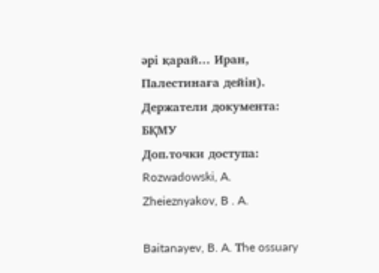әрі қарай... Иран, Палестинаға дейін).
Держатели документа:
БҚМУ
Доп.точки доступа:
Rozwadowski, A.
Zheieznyakov, B . A.

Baitanayev, B. A. Тhe ossuary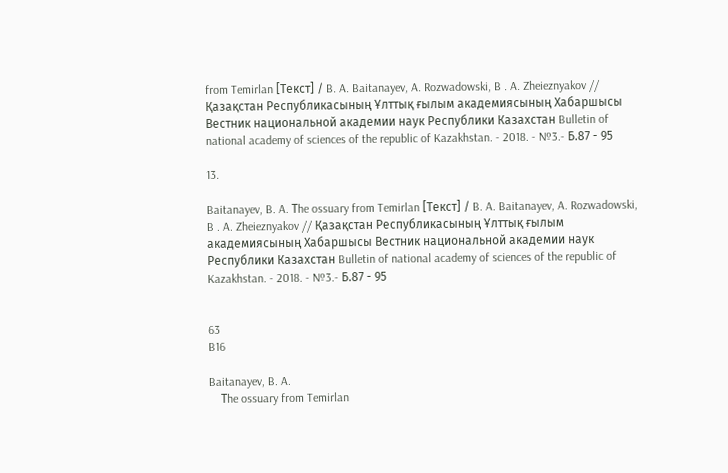from Temirlan [Текст] / B. A. Baitanayev, A. Rozwadowski, B . A. Zheieznyakov // Қазақстан Республикасының Ұлттық ғылым академиясының Хабаршысы Вестник национальной академии наук Республики Казахстан Bulletin of national academy of sciences of the republic of Kazakhstan. - 2018. - №3.- Б.87 - 95

13.

Baitanayev, B. A. Тhe ossuary from Temirlan [Текст] / B. A. Baitanayev, A. Rozwadowski, B . A. Zheieznyakov // Қазақстан Республикасының Ұлттық ғылым академиясының Хабаршысы Вестник национальной академии наук Республики Казахстан Bulletin of national academy of sciences of the republic of Kazakhstan. - 2018. - №3.- Б.87 - 95


63
B16

Baitanayev, B. A.
    Тhe ossuary from Temirlan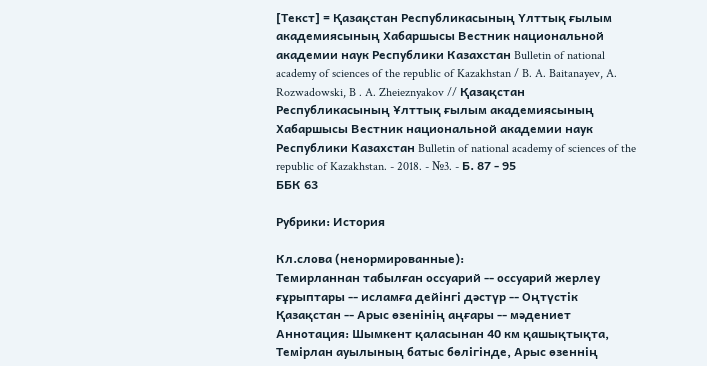[Текст] = Қазақстан Республикасының Үлттық ғылым академиясының Хабаршысы Вестник национальной академии наук Республики Казахстан Bulletin of national academy of sciences of the republic of Kazakhstan / B. A. Baitanayev, A. Rozwadowski, B . A. Zheieznyakov // Қазақстан Республикасының Ұлттық ғылым академиясының Хабаршысы Вестник национальной академии наук Республики Казахстан Bulletin of national academy of sciences of the republic of Kazakhstan. - 2018. - №3. - Б. 87 - 95
ББК 63

Рубрики: История

Кл.слова (ненормированные):
Темирланнан табылған оссуарий -- оссуарий жерлеу ғұрыптары -- исламға дейінгі дәстүр -- Оңтүстік Қазақстан -- Арыс өзенінің аңғары -- мәдениет
Аннотация: Шымкент қаласынан 40 км қашықтықта, Темірлан ауылының батыс бөлігінде, Арыс өзеннің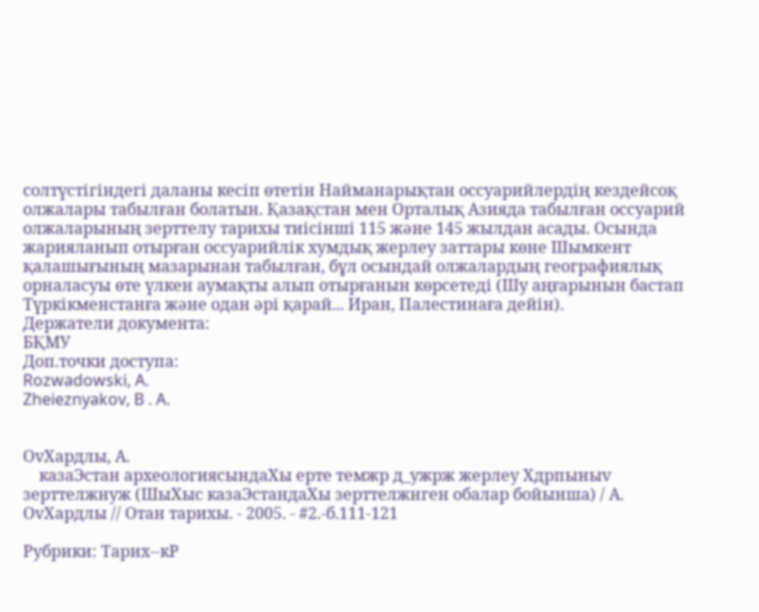солтүстігіндегі даланы кесіп өтетін Найманарықтан оссуарийлердің кездейсоқ олжалары табылған болатын. Қазақстан мен Орталық Азияда табылған оссуарий олжаларының зерттелу тарихы тиісінші 115 және 145 жылдан асады. Осында жарияланып отырған оссуарийлік хумдық жерлеу заттары көне Шымкент қалашығының мазарынан табылған, бұл осындай олжалардың географиялық орналасуы өте үлкен аумақты алып отырғанын көрсетеді (Шу аңғарынын бастап Түркікменстанға және одан әрі қарай... Иран, Палестинаға дейін).
Держатели документа:
БҚМУ
Доп.точки доступа:
Rozwadowski, A.
Zheieznyakov, B . A.


ОvХардлы, А.
    казаЭстан археологиясындаХы ерте темжр д_ужрж жерлеу Хдрпыныv зерттелжнуж (ШыХыс казаЭстандаХы зерттелжнген обалар бойынша) / А. ОvХардлы // Отан тарихы. - 2005. - #2.-б.111-121

Рубрики: Тарих--кР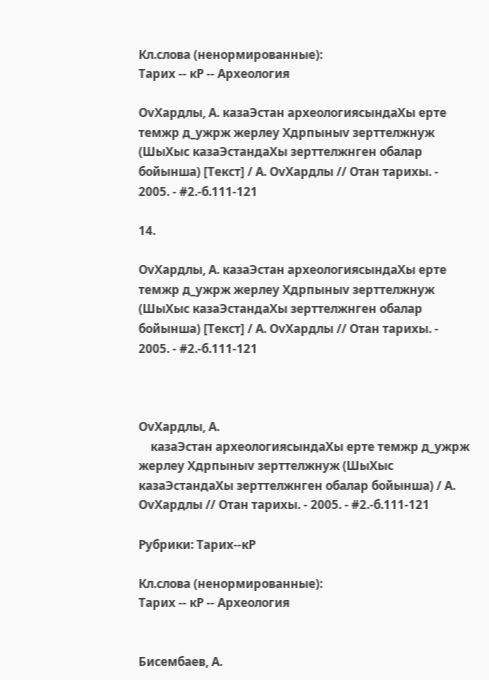Кл.слова (ненормированные):
Тарих -- кР -- Археология

ОvХардлы, А. казаЭстан археологиясындаХы ерте темжр д_ужрж жерлеу Хдрпыныv зерттелжнуж (ШыХыс казаЭстандаХы зерттелжнген обалар бойынша) [Текст] / А. ОvХардлы // Отан тарихы. - 2005. - #2.-б.111-121

14.

ОvХардлы, А. казаЭстан археологиясындаХы ерте темжр д_ужрж жерлеу Хдрпыныv зерттелжнуж (ШыХыс казаЭстандаХы зерттелжнген обалар бойынша) [Текст] / А. ОvХардлы // Отан тарихы. - 2005. - #2.-б.111-121



ОvХардлы, А.
    казаЭстан археологиясындаХы ерте темжр д_ужрж жерлеу Хдрпыныv зерттелжнуж (ШыХыс казаЭстандаХы зерттелжнген обалар бойынша) / А. ОvХардлы // Отан тарихы. - 2005. - #2.-б.111-121

Рубрики: Тарих--кР

Кл.слова (ненормированные):
Тарих -- кР -- Археология


Бисембаев, А.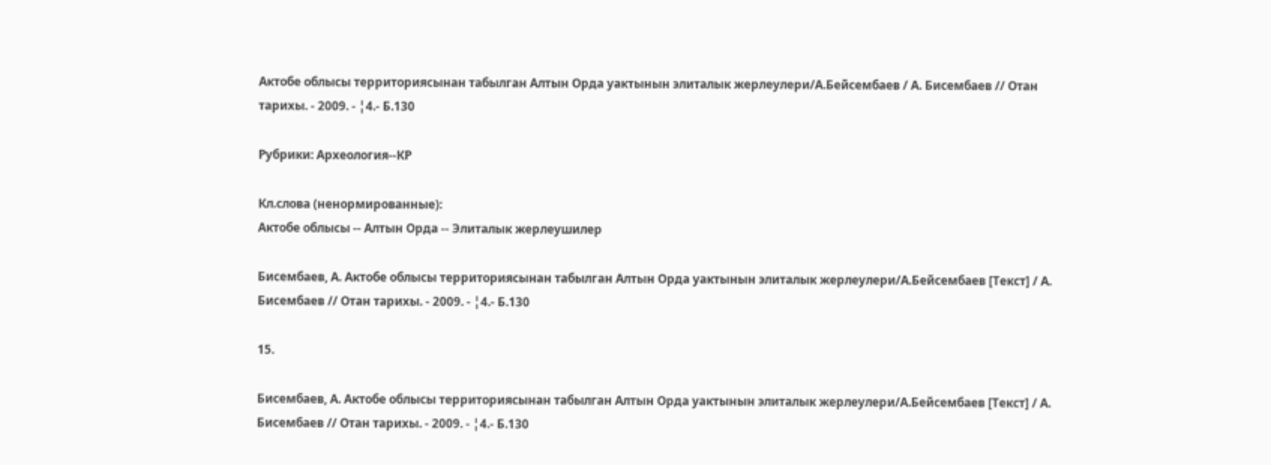Актобе облысы территориясынан табылган Алтын Орда уактынын элиталык жерлеулери/А.Бейсембаев / А. Бисембаев // Отан тарихы. - 2009. - ¦4.- Б.130

Рубрики: Археология--КР

Кл.слова (ненормированные):
Актобе облысы -- Алтын Орда -- Элиталык жерлеушилер

Бисембаев, А. Актобе облысы территориясынан табылган Алтын Орда уактынын элиталык жерлеулери/А.Бейсембаев [Текст] / А. Бисембаев // Отан тарихы. - 2009. - ¦4.- Б.130

15.

Бисембаев, А. Актобе облысы территориясынан табылган Алтын Орда уактынын элиталык жерлеулери/А.Бейсембаев [Текст] / А. Бисембаев // Отан тарихы. - 2009. - ¦4.- Б.130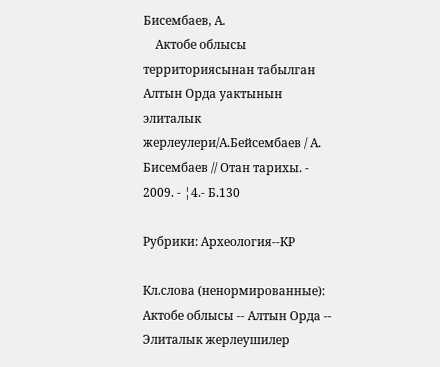Бисембаев, А.
    Актобе облысы территориясынан табылган Алтын Орда уактынын элиталык жерлеулери/А.Бейсембаев / А. Бисембаев // Отан тарихы. - 2009. - ¦4.- Б.130

Рубрики: Археология--КР

Кл.слова (ненормированные):
Актобе облысы -- Алтын Орда -- Элиталык жерлеушилер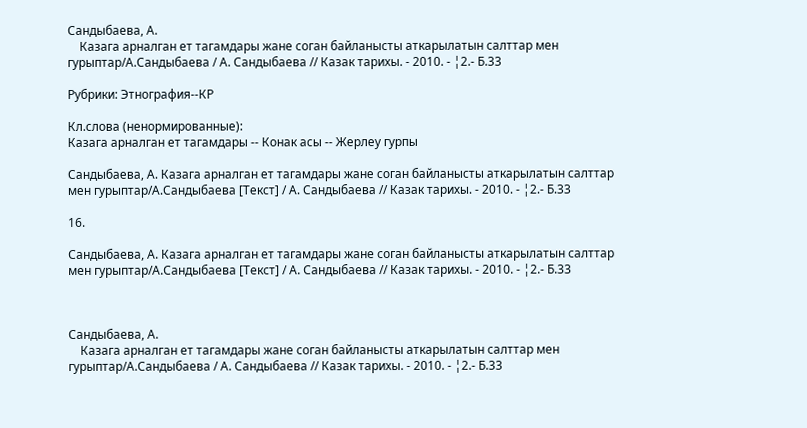Сандыбаева, А.
    Казага арналган ет тагамдары жане соган байланысты аткарылатын салттар мен гурыптар/А.Сандыбаева / А. Сандыбаева // Казак тарихы. - 2010. - ¦2.- Б.33

Рубрики: Этнография--КР

Кл.слова (ненормированные):
Казага арналган ет тагамдары -- Конак асы -- Жерлеу гурпы

Сандыбаева, А. Казага арналган ет тагамдары жане соган байланысты аткарылатын салттар мен гурыптар/А.Сандыбаева [Текст] / А. Сандыбаева // Казак тарихы. - 2010. - ¦2.- Б.33

16.

Сандыбаева, А. Казага арналган ет тагамдары жане соган байланысты аткарылатын салттар мен гурыптар/А.Сандыбаева [Текст] / А. Сандыбаева // Казак тарихы. - 2010. - ¦2.- Б.33



Сандыбаева, А.
    Казага арналган ет тагамдары жане соган байланысты аткарылатын салттар мен гурыптар/А.Сандыбаева / А. Сандыбаева // Казак тарихы. - 2010. - ¦2.- Б.33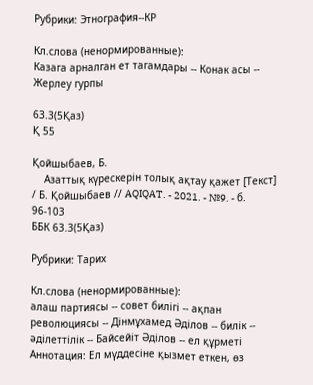Рубрики: Этнография--КР

Кл.слова (ненормированные):
Казага арналган ет тагамдары -- Конак асы -- Жерлеу гурпы

63.3(5Қаз)
Қ 55

Қойшыбаев, Б.
    Азаттық күрескерін толық ақтау қажет [Текст] / Б. Қойшыбаев // AQIQAT. - 2021. - №9. - б. 96-103
ББК 63.3(5Қаз)

Рубрики: Тарих

Кл.слова (ненормированные):
алаш партиясы -- совет билігі -- ақпан революциясы -- Дінмұхамед Әділов -- билік -- әділеттілік -- Байсейіт Әділов -- ел құрметі
Аннотация: Ел мүддесіне қызмет еткен, өз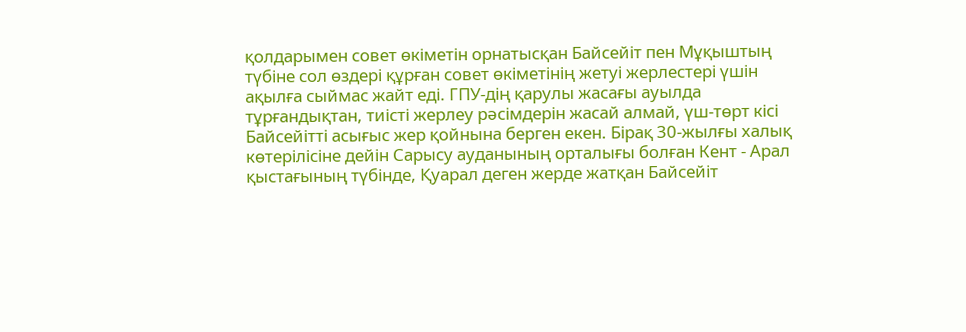қолдарымен совет өкіметін орнатысқан Байсейіт пен Мұқыштың түбіне сол өздері құрған совет өкіметінің жетуі жерлестері үшін ақылға сыймас жайт еді. ГПУ-дің қарулы жасағы ауылда тұрғандықтан, тиісті жерлеу рәсімдерін жасай алмай, үш-төрт кісі Байсейітті асығыс жер қойнына берген екен. Бірақ 30-жылғы халық көтерілісіне дейін Сарысу ауданының орталығы болған Кент - Арал қыстағының түбінде, Қуарал деген жерде жатқан Байсейіт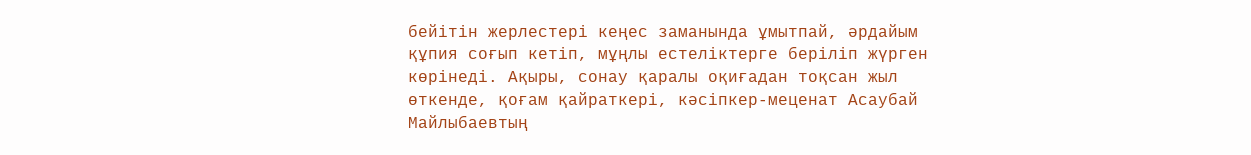бейітін жерлестері кеңес заманында ұмытпай, әрдайым құпия соғып кетіп, мұңлы естеліктерге беріліп жүрген көрінеді. Ақыры, сонау қаралы оқиғадан тоқсан жыл өткенде, қоғам қайраткері, кәсіпкер-меценат Асаубай Майлыбаевтың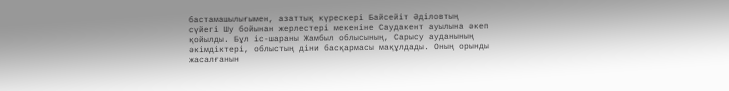бастамашылығымен, азаттық күрескері Байсейіт Әділовтың сүйегі Шу бойынан жерлестері мекеніне Саудакент ауылына әкеп қойылды. Бұл іс-шараны Жамбыл облысының, Сарысу ауданының әкімдіктері, облыстың діни басқармасы мақұлдады. Оның орынды жасалғанын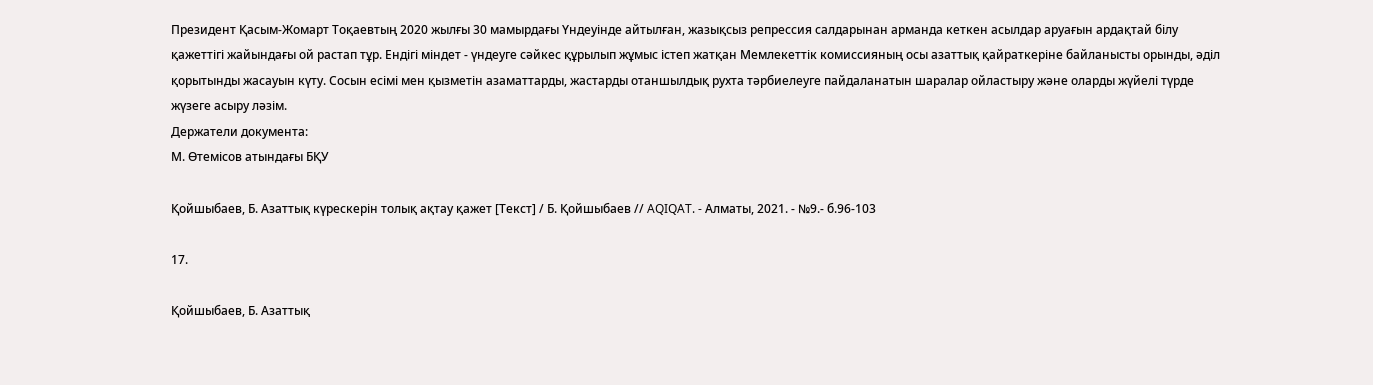Президент Қасым-Жомарт Тоқаевтың 2020 жылғы 30 мамырдағы Үндеуінде айтылған, жазықсыз репрессия салдарынан арманда кеткен асылдар аруағын ардақтай білу қажеттігі жайындағы ой растап тұр. Ендігі міндет - үндеуге сәйкес құрылып жұмыс істеп жатқан Мемлекеттік комиссияның осы азаттық қайраткеріне байланысты орынды, әділ қорытынды жасауын күту. Сосын есімі мен қызметін азаматтарды, жастарды отаншылдық рухта тәрбиелеуге пайдаланатын шаралар ойластыру және оларды жүйелі түрде жүзеге асыру ләзім.
Держатели документа:
М. Өтемісов атындағы БҚУ

Қойшыбаев, Б. Азаттық күрескерін толық ақтау қажет [Текст] / Б. Қойшыбаев // AQIQAT. - Алматы, 2021. - №9.- б.96-103

17.

Қойшыбаев, Б. Азаттық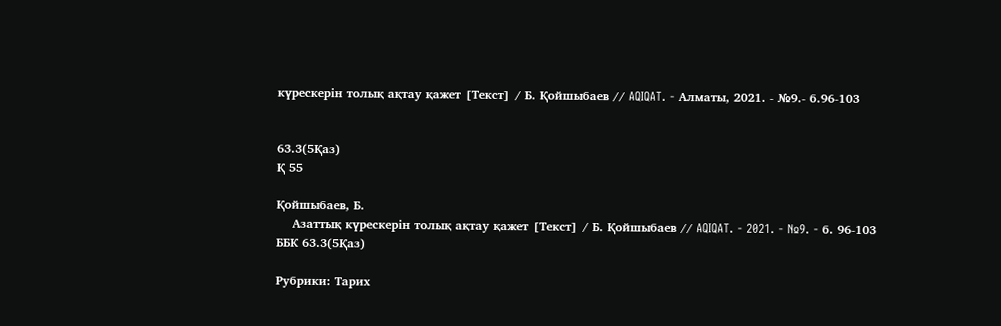күрескерін толық ақтау қажет [Текст] / Б. Қойшыбаев // AQIQAT. - Алматы, 2021. - №9.- б.96-103


63.3(5Қаз)
Қ 55

Қойшыбаев, Б.
    Азаттық күрескерін толық ақтау қажет [Текст] / Б. Қойшыбаев // AQIQAT. - 2021. - №9. - б. 96-103
ББК 63.3(5Қаз)

Рубрики: Тарих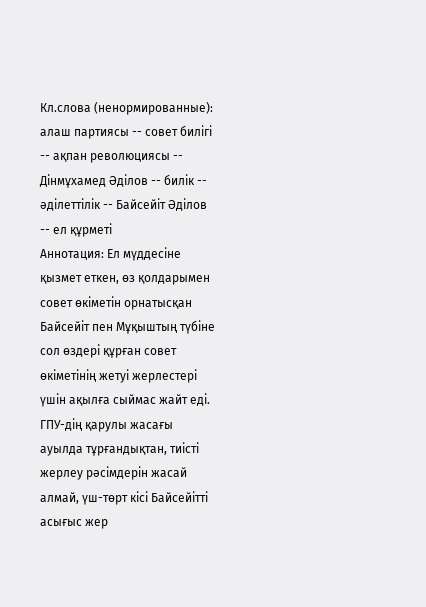Кл.слова (ненормированные):
алаш партиясы -- совет билігі -- ақпан революциясы -- Дінмұхамед Әділов -- билік -- әділеттілік -- Байсейіт Әділов -- ел құрметі
Аннотация: Ел мүддесіне қызмет еткен, өз қолдарымен совет өкіметін орнатысқан Байсейіт пен Мұқыштың түбіне сол өздері құрған совет өкіметінің жетуі жерлестері үшін ақылға сыймас жайт еді. ГПУ-дің қарулы жасағы ауылда тұрғандықтан, тиісті жерлеу рәсімдерін жасай алмай, үш-төрт кісі Байсейітті асығыс жер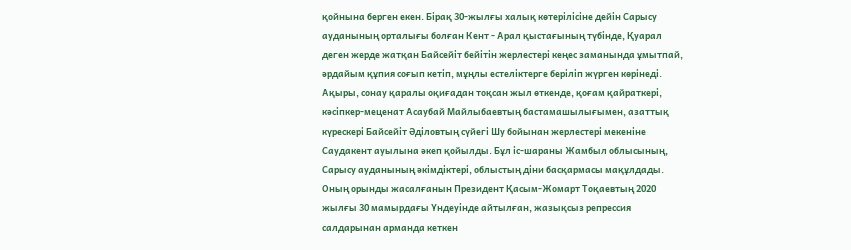қойнына берген екен. Бірақ 30-жылғы халық көтерілісіне дейін Сарысу ауданының орталығы болған Кент - Арал қыстағының түбінде, Қуарал деген жерде жатқан Байсейіт бейітін жерлестері кеңес заманында ұмытпай, әрдайым құпия соғып кетіп, мұңлы естеліктерге беріліп жүрген көрінеді. Ақыры, сонау қаралы оқиғадан тоқсан жыл өткенде, қоғам қайраткері, кәсіпкер-меценат Асаубай Майлыбаевтың бастамашылығымен, азаттық күрескері Байсейіт Әділовтың сүйегі Шу бойынан жерлестері мекеніне Саудакент ауылына әкеп қойылды. Бұл іс-шараны Жамбыл облысының, Сарысу ауданының әкімдіктері, облыстың діни басқармасы мақұлдады. Оның орынды жасалғанын Президент Қасым-Жомарт Тоқаевтың 2020 жылғы 30 мамырдағы Үндеуінде айтылған, жазықсыз репрессия салдарынан арманда кеткен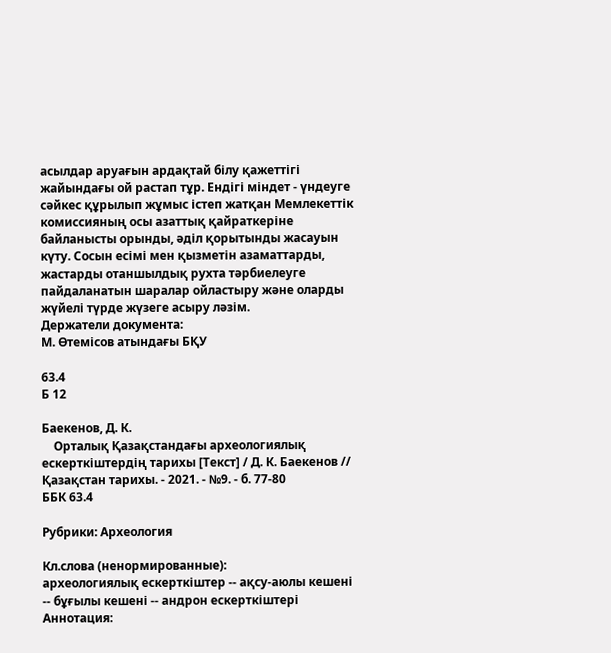асылдар аруағын ардақтай білу қажеттігі жайындағы ой растап тұр. Ендігі міндет - үндеуге сәйкес құрылып жұмыс істеп жатқан Мемлекеттік комиссияның осы азаттық қайраткеріне байланысты орынды, әділ қорытынды жасауын күту. Сосын есімі мен қызметін азаматтарды, жастарды отаншылдық рухта тәрбиелеуге пайдаланатын шаралар ойластыру және оларды жүйелі түрде жүзеге асыру ләзім.
Держатели документа:
М. Өтемісов атындағы БҚУ

63.4
Б 12

Баекенов, Д. К.
    Орталық Қазақстандағы археологиялық ескерткіштердің тарихы [Текст] / Д. К. Баекенов // Қазақстан тарихы. - 2021. - №9. - б. 77-80
ББК 63.4

Рубрики: Археология

Кл.слова (ненормированные):
археологиялық ескерткіштер -- ақсу-аюлы кешені -- бұғылы кешені -- андрон ескерткіштері
Аннотация: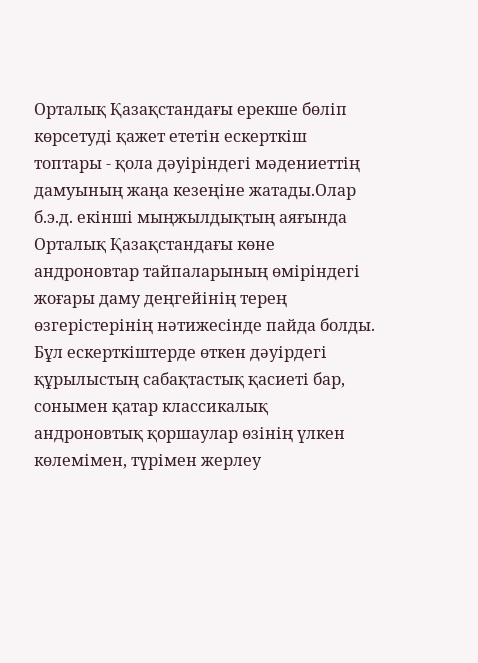Орталық Қазақстандағы ерекше бөліп көрсетуді қажет ететін ескерткіш топтары - қола дәуіріндегі мәдениеттің дамуының жаңа кезеңіне жатады.Олар б.э.д. екінші мыңжылдықтың аяғында Орталық Қазақстандағы көне андроновтар тайпаларының өміріндегі жоғары даму деңгейінің терең өзгерістерінің нәтижесінде пайда болды. Бұл ескерткіштерде өткен дәуірдегі құрылыстың сабақтастық қасиеті бар, сонымен қатар классикалық андроновтық қоршаулар өзінің үлкен көлемімен, түрімен жерлеу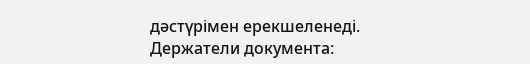дәстүрімен ерекшеленеді.
Держатели документа: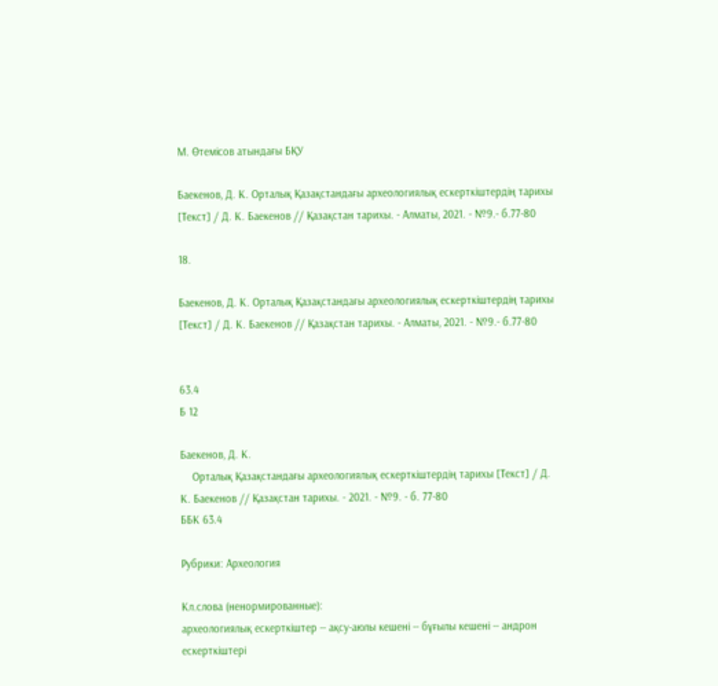М. Өтемісов атындағы БҚУ

Баекенов, Д. К. Орталық Қазақстандағы археологиялық ескерткіштердің тарихы [Текст] / Д. К. Баекенов // Қазақстан тарихы. - Алматы, 2021. - №9.- б.77-80

18.

Баекенов, Д. К. Орталық Қазақстандағы археологиялық ескерткіштердің тарихы [Текст] / Д. К. Баекенов // Қазақстан тарихы. - Алматы, 2021. - №9.- б.77-80


63.4
Б 12

Баекенов, Д. К.
    Орталық Қазақстандағы археологиялық ескерткіштердің тарихы [Текст] / Д. К. Баекенов // Қазақстан тарихы. - 2021. - №9. - б. 77-80
ББК 63.4

Рубрики: Археология

Кл.слова (ненормированные):
археологиялық ескерткіштер -- ақсу-аюлы кешені -- бұғылы кешені -- андрон ескерткіштері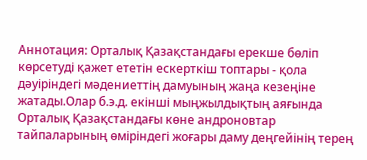Аннотация: Орталық Қазақстандағы ерекше бөліп көрсетуді қажет ететін ескерткіш топтары - қола дәуіріндегі мәдениеттің дамуының жаңа кезеңіне жатады.Олар б.э.д. екінші мыңжылдықтың аяғында Орталық Қазақстандағы көне андроновтар тайпаларының өміріндегі жоғары даму деңгейінің терең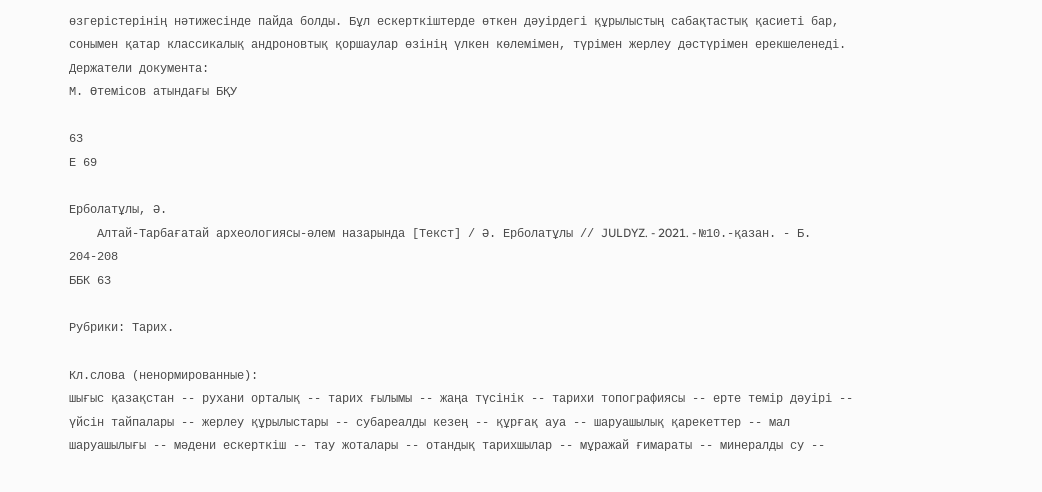өзгерістерінің нәтижесінде пайда болды. Бұл ескерткіштерде өткен дәуірдегі құрылыстың сабақтастық қасиеті бар, сонымен қатар классикалық андроновтық қоршаулар өзінің үлкен көлемімен, түрімен жерлеу дәстүрімен ерекшеленеді.
Держатели документа:
М. Өтемісов атындағы БҚУ

63
Е 69

Ерболатұлы, Ә.
    Алтай-Тарбағатай археологиясы-әлем назарында [Текст] / Ә. Ерболатұлы // JULDYZ. - 2021. - №10.-қазан. - Б. 204-208
ББК 63

Рубрики: Тарих.

Кл.слова (ненормированные):
шығыс қазақстан -- рухани орталық -- тарих ғылымы -- жаңа түсінік -- тарихи топографиясы -- ерте темір дәуірі -- үйсін тайпалары -- жерлеу құрылыстары -- субареалды кезең -- құрғақ ауа -- шаруашылық қарекеттер -- мал шаруашылығы -- мәдени ескерткіш -- тау жоталары -- отандық тарихшылар -- мұражай ғимараты -- минералды су --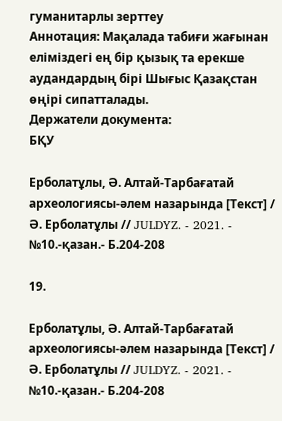гуманитарлы зерттеу
Аннотация: Мақалада табиғи жағынан еліміздегі ең бір қызық та ерекше аудандардың бірі Шығыс Қазақстан өңірі сипатталады.
Держатели документа:
БҚУ

Ерболатұлы, Ә. Алтай-Тарбағатай археологиясы-әлем назарында [Текст] / Ә. Ерболатұлы // JULDYZ. - 2021. - №10.-қазан.- Б.204-208

19.

Ерболатұлы, Ә. Алтай-Тарбағатай археологиясы-әлем назарында [Текст] / Ә. Ерболатұлы // JULDYZ. - 2021. - №10.-қазан.- Б.204-208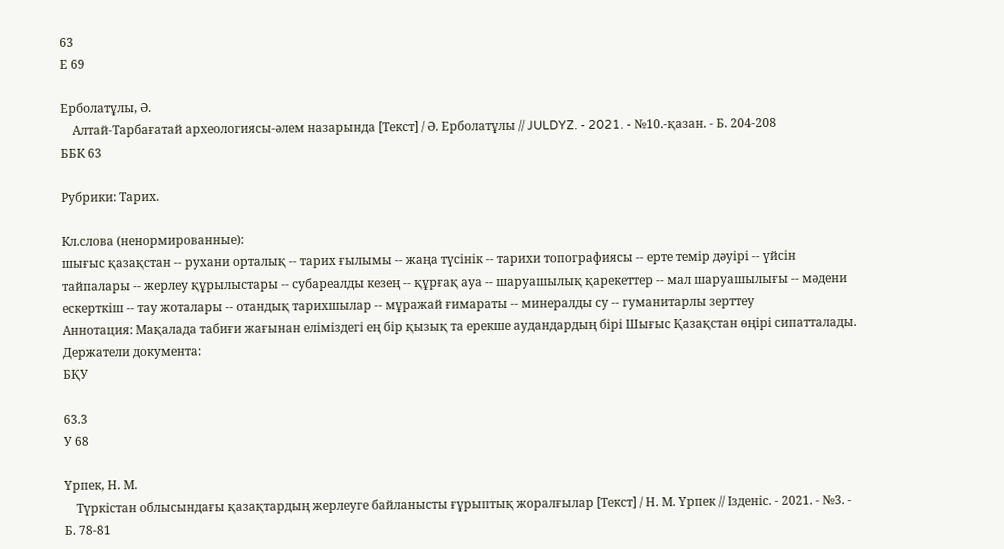63
Е 69

Ерболатұлы, Ә.
    Алтай-Тарбағатай археологиясы-әлем назарында [Текст] / Ә. Ерболатұлы // JULDYZ. - 2021. - №10.-қазан. - Б. 204-208
ББК 63

Рубрики: Тарих.

Кл.слова (ненормированные):
шығыс қазақстан -- рухани орталық -- тарих ғылымы -- жаңа түсінік -- тарихи топографиясы -- ерте темір дәуірі -- үйсін тайпалары -- жерлеу құрылыстары -- субареалды кезең -- құрғақ ауа -- шаруашылық қарекеттер -- мал шаруашылығы -- мәдени ескерткіш -- тау жоталары -- отандық тарихшылар -- мұражай ғимараты -- минералды су -- гуманитарлы зерттеу
Аннотация: Мақалада табиғи жағынан еліміздегі ең бір қызық та ерекше аудандардың бірі Шығыс Қазақстан өңірі сипатталады.
Держатели документа:
БҚУ

63.3
У 68

Үрпек, Н. М.
    Түркістан облысындағы қазақтардың жерлеуге байланысты ғұрыптық жоралғылар [Текст] / Н. М. Үрпек // Ізденіс. - 2021. - №3. - Б. 78-81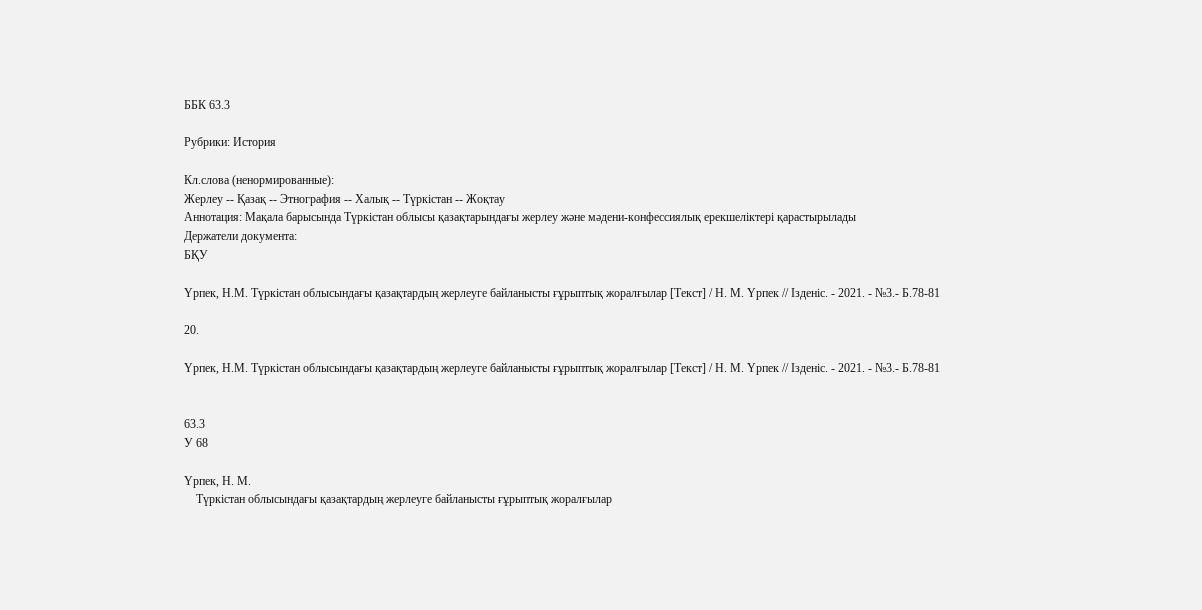ББК 63.3

Рубрики: История

Кл.слова (ненормированные):
Жерлеу -- Қазақ -- Этнография -- Халық -- Түркістан -- Жоқтау
Аннотация: Мақала барысында Түркістан облысы қазақтарындағы жерлеу және мәдени-конфессиялық ерекшеліктері қарастырылады
Держатели документа:
БҚУ

Үрпек, Н.М. Түркістан облысындағы қазақтардың жерлеуге байланысты ғұрыптық жоралғылар [Текст] / Н. М. Үрпек // Ізденіс. - 2021. - №3.- Б.78-81

20.

Үрпек, Н.М. Түркістан облысындағы қазақтардың жерлеуге байланысты ғұрыптық жоралғылар [Текст] / Н. М. Үрпек // Ізденіс. - 2021. - №3.- Б.78-81


63.3
У 68

Үрпек, Н. М.
    Түркістан облысындағы қазақтардың жерлеуге байланысты ғұрыптық жоралғылар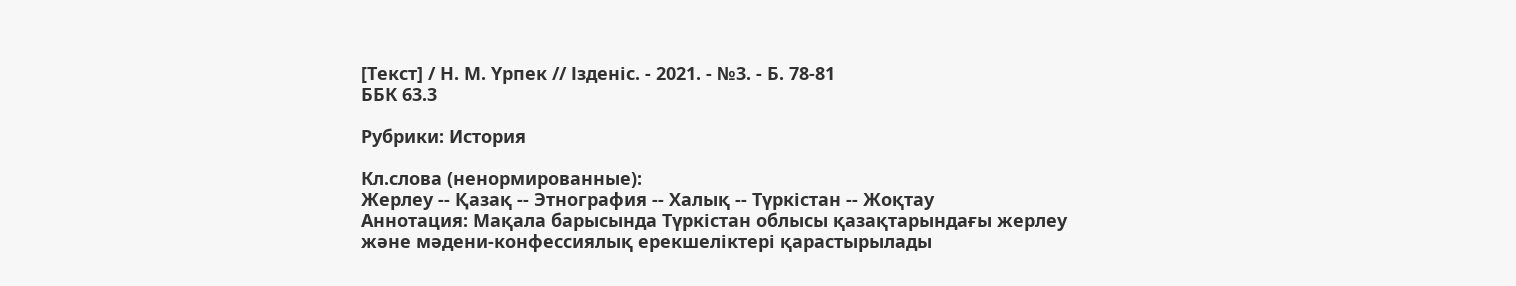[Текст] / Н. М. Үрпек // Ізденіс. - 2021. - №3. - Б. 78-81
ББК 63.3

Рубрики: История

Кл.слова (ненормированные):
Жерлеу -- Қазақ -- Этнография -- Халық -- Түркістан -- Жоқтау
Аннотация: Мақала барысында Түркістан облысы қазақтарындағы жерлеу және мәдени-конфессиялық ерекшеліктері қарастырылады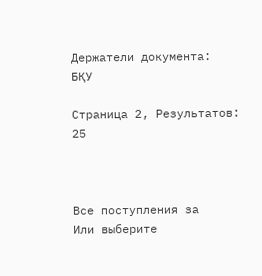Держатели документа:
БҚУ

Страница 2, Результатов: 25



Все поступления за
Или выберите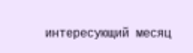интересующий месяц